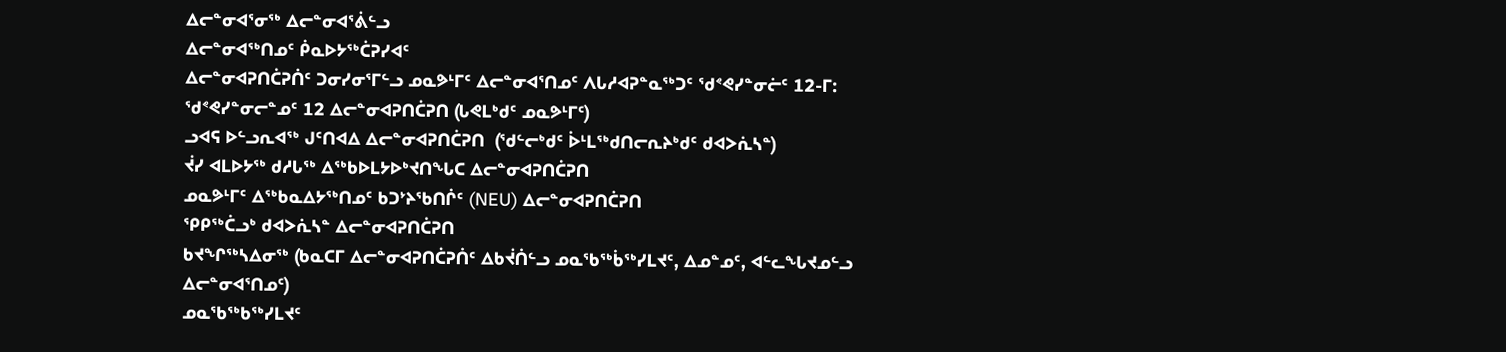ᐃᓕᓐᓂᐊᕐᓂᖅ ᐃᓕᓐᓂᐊᕐᕖᓪᓗ
ᐃᓕᓐᓂᐊᖅᑎᓄᑦ ᑮᓇᐅᔭᖅᑖᕈᓯᐊᑦ
ᐃᓕᓐᓂᐊᕈᑎᑖᕈᑏᑦ ᑐᓂᓯᓂᕐᒥᓪᓗ ᓄᓇᕗᒻᒥᑦ ᐃᓕᓐᓂᐊᕐᑎᓄᑦ ᐱᒐᓱᐊᕈᓐᓇᖅᑐᑦ ᖁᕝᕙᓯᓐᓂᓖᑦ 12-ᒥ:
ᖁᕝᕙᓯᓐᓂᓕᓐᓄᑦ 12 ᐃᓕᓐᓂᐊᕈᑎᑖᕈᑎ (ᒐᕙᒪᒃᑯᑦ ᓄᓇᕗᒻᒥᑦ)
ᓗᐊᕋ ᐅᓪᓗᕆᐊᖅ ᒍᑦᑎᐊᐃ ᐃᓕᓐᓂᐊᕈᑎᑖᕈᑎ  (ᖁᓪᓕᒃᑯᑦ ᐆᒻᒪᖅᑯᑎᓕᕆᔨᒃᑯᑦ ᑯᐊᐳᕇᓴᓐ)
ᔫᓯ ᐊᒪᐅᔭᖅ ᑯᓱᒐᖅ ᐃᖅᑲᐅᒪᔭᐅᒃᔪᑎᖓᑕ ᐃᓕᓐᓂᐊᕈᑎᑖᕈᑎ
ᓄᓇᕗᒻᒥᑦ ᐃᖅᑲᓇᐃᔭᖅᑎᓄᑦ ᑲᑐᔾᔨᖃᑎᒌᑦ (NEU) ᐃᓕᓐᓂᐊᕈᑎᑖᕈᑎ
ᕿᑭᖅᑖᓗᒃ ᑯᐊᐳᕇᓴᓐ ᐃᓕᓐᓂᐊᕈᑎᑖᕈᑎ
ᑲᔪᖏᖅᓴᐃᓂᖅ (ᑲᓇᑕᒥ ᐃᓕᓐᓂᐊᕈᑎᑖᕈᑏᑦ ᐃᑲᔫᑏᓪᓗ ᓄᓇᖃᖅᑳᖅᓯᒪᔪᑦ, ᐃᓄᓐᓄᑦ, ᐊᓪᓚᖓᔪᓄᓪᓗ ᐃᓕᓐᓂᐊᕐᑎᓄᑦ)
ᓄᓇᖃᖅᑲᖅᓯᒪᔪᑦ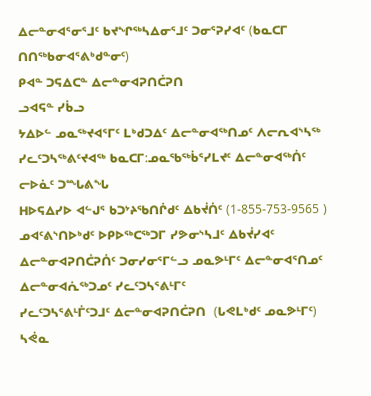ᐃᓕᓐᓂᐊᕐᓂᕐᒧᑦ ᑲᔪᖏᖅᓴᐃᓂᕐᒧᑦ ᑐᓂᕐᕈᓯᐊᑦ (ᑲᓇᑕᒥ ᑎᑎᖅᑲᓂᐊᕐᕕᒃᑯᓐᓂᑦ)
ᑭᐊᓐ ᑐᕋᐃᑕᓐ ᐃᓕᓐᓂᐊᕈᑎᑖᕈᑎ
ᓗᐊᕋᓐ ᓯᑳᓗ
ᔭᐃᐅᓪ ᓄᓇᖅᔪᐊᕐᒥᑦ ᒪᒃᑯᑐᐃᑦ ᐃᓕᓐᓂᐊᖅᑎᓄᑦ ᐱᓕᕆᐊᔅᓴᖅ
ᓯᓚᑦᑐᓴᖅᕕᑦᔪᐊᖅ ᑲᓇᑕᒥ:ᓄᓇᖃᖅᑳᕐᓯᒪᔪᑦ ᐃᓕᓐᓂᐊᖅᑏᑦ
ᓕᐅᓈᑦ ᑐᙵᕕᖓ
ᕼᐅᕋᐃᓯᐅ ᐊᓪᒍᕐ ᑲᑐᔾᔨᖃᑎᒌᑯᑦ ᐃᑲᔫᑏᑦ (1-855-753-9565 )
ᓄᐊᑦᕕᔅᑎᐅᒃᑯᑦ ᐅᑭᐅᖅᑕᖅᑐᒥ ᓯᕗᓂᔅᓴᒧᑦ ᐃᑲᔫᓯᐊᑦ
ᐃᓕᓐᓂᐊᕈᑎᑖᕈᑏᑦ ᑐᓂᓯᓂᕐᒥᓪᓗ ᓄᓇᕗᒻᒥᑦ ᐃᓕᓐᓂᐊᕐᑎᓄᑦ ᐃᓕᓐᓂᐊᕇᖅᑐᓄᑦ ᓯᓚᑦᑐᓴᕐᕕᒻᒥᑦ
ᓯᓚᑦᑐᓴᕐᕕᒻᒦᑦᑐᒧᑦ ᐃᓕᓐᓂᐊᕈᑎᑖᕈᑎ  (ᒐᕙᒪᒃᑯᑦ ᓄᓇᕗᒻᒥᑦ)
ᓴᕚᓇ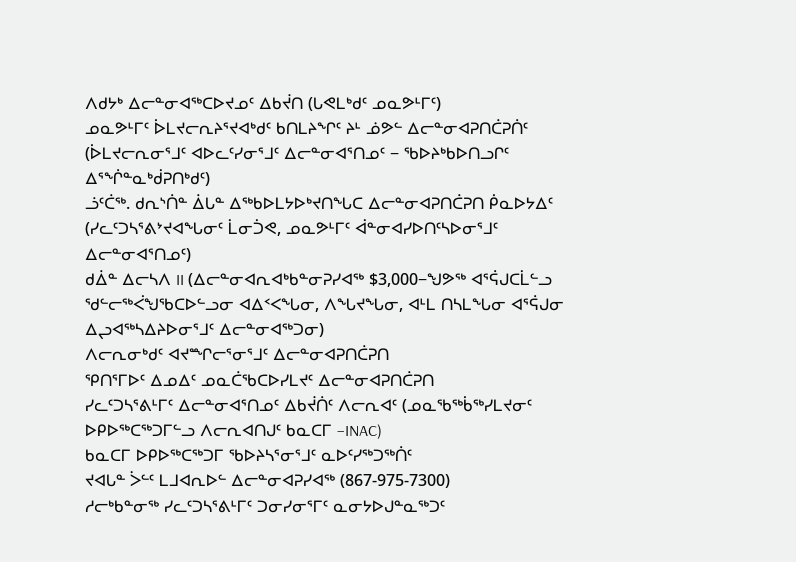ᐱᑯᔭᒃ ᐃᓕᓐᓂᐊᖅᑕᐅᔪᓄᑦ ᐃᑲᔫᑎ (ᒐᕙᒪᒃᑯᑦ ᓄᓇᕗᒻᒥᑦ)
ᓄᓇᕗᒻᒥᑦ ᐆᒪᔪᓕᕆᔨᕐᔪᐊᒃᑯᑦ ᑲᑎᒪᔨᖏᑦ ᔨᒻ ᓅᕗᓪ ᐃᓕᓐᓂᐊᕈᑎᑖᕈᑏᑦ (ᐆᒪᔪᓕᕆᓂᕐᒧᑦ ᐊᐅᓚᑦᓯᓂᕐᒧᑦ ᐃᓕᓐᓂᐊᕐᑎᓄᑦ − ᖃᐅᔨᒃᑲᐅᑎᓗᒋᑦ ᐃᕐᖐᓐᓇᒃᑰᕈᑎᒃᑯᑦ)
ᓘᑦᑖᖅ. ᑯᕆᔅᑏᓐ ᐄᒐᓐ ᐃᖅᑲᐅᒪᔭᐅᒃᔪᑎᖓᑕ ᐃᓕᓐᓂᐊᕈᑎᑖᕈᑎ ᑮᓇᐅᔭᐃᑦ (ᓯᓚᑦᑐᓴᕐᕕᔾᔪᐊᖓᓂᑦ ᒫᓂᑑᕙ, ᓄᓇᕗᒻᒥᑦ ᐋᓐᓂᐊᓯᐅᑎᑦᓴᐅᓂᕐᒧᑦ ᐃᓕᓐᓂᐊᕐᑎᓄᑦ)
ᑯᐄᓐ ᐃᓕᓴᐱ II (ᐃᓕᓐᓂᐊᕆᐊᒃᑲᓐᓂᕈᓯᐊᖅ $3,000−ᖑᕗᖅ ᐊᕐᕌᒍᑕᒫᓪᓗ ᖁᓪᓕᖅᐹᖑᖃᑕᐅᓪᓗᓂ ᐊᐃᑉᐸᖓᓂ, ᐱᖓᔪᖓᓂ, ᐊᒻᒪ ᑎᓴᒪᖓᓂ ᐊᕐᕌᒍᓂ ᐃᖢᐊᖅᓴᐃᔨᐅᓂᕐᒧᑦ ᐃᓕᓐᓂᐊᖅᑐᓂ)
ᐱᓕᕆᓂᒃᑯᑦ ᐊᔪᙱᓕᕐᓂᕐᒧᑦ ᐃᓕᓐᓂᐊᕈᑎᑖᕈᑎ
ᕿᑎᕐᒥᐅᑦ ᐃᓄᐃᑦ ᓄᓇᑖᖃᑕᐅᓯᒪᔪᑦ ᐃᓕᓐᓂᐊᕈᑎᑖᕈᑎ
ᓯᓚᑦᑐᓴᕐᕕᒻᒥᑦ ᐃᓕᓐᓂᐊᕐᑎᓄᑦ ᐃᑲᔫᑏᑦ ᐱᓕᕆᐊᑦ (ᓄᓇᖃᖅᑳᖅᓯᒪᔪᓂᑦ ᐅᑭᐅᖅᑕᖅᑐᒥᓪᓗ ᐱᓕᕆᐊᑎᒍᑦ ᑲᓇᑕᒥ −INAC)
ᑲᓇᑕᒥ ᐅᑭᐅᖅᑕᖅᑐᒥ ᖃᐅᔨᓴᕐᓂᕐᒧᑦ ᓇᐅᑦᓯᖅᑐᖅᑏᑦ
ᔪᐊᒐᓐ ᐴᓪᑦ ᒪᒧᐊᕆᐅᓪ ᐃᓕᓐᓂᐊᕈᓯᐊᖅ (867-975-7300)
ᓱᓕᒃᑲᓐᓂᖅ ᓯᓚᑦᑐᓴᕐᕕᒻᒥᑦ ᑐᓂᓯᓂᕐᒥᑦ ᓇᓂᔭᐅᒍᓐᓇᖅᑐᑦ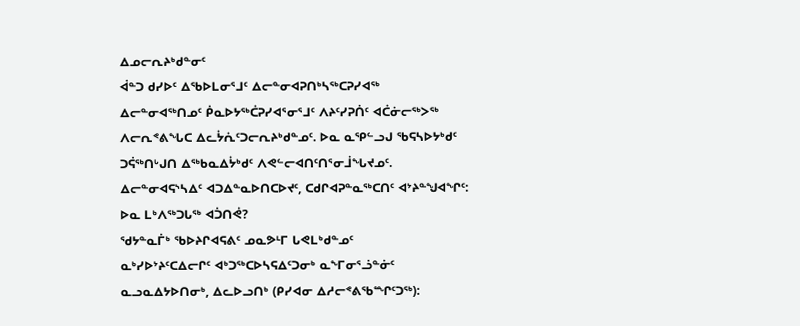ᐃᓄᓕᕆᔨᒃᑯᓐᓂᑦ
ᐋᓐᑐ ᑯᓯᐅᑦ ᐃᖃᐅᒪᓂᕐᒧᑦ ᐃᓕᓐᓂᐊᕈᑎᒃᓴᖅᑕᕈᓯᐊᖅ
ᐃᓕᓐᓂᐊᖅᑎᓄᑦ ᑮᓇᐅᔭᖅᑖᕈᓯᐊᕐᓂᕐᒧᑦ ᐱᔨᑦᓯᕈᑏᑦ ᐊᑖᓃᓕᖅᐳᖅ ᐱᓕᕆᕝᕕᖓᑕ ᐃᓚᔮᕇᑦᑐᓕᕆᔨᒃᑯᓐᓄᑦ. ᐅᓇ ᓇᕿᓪᓗᒍ ᖃᕋᓴᐅᔭᒃᑯᑦ ᑐᕌᖅᑎᒡᒍᑎ ᐃᖅᑲᓇᐃᔮᒃᑯᑦ ᐱᕙᓪᓕᐊᑎᑦᑎᕐᓂᒨᖓᔪᓄᑦ.
ᐃᓕᓐᓂᐊᕋᔅᓴᐃᑦ ᐊᑐᐃᓐᓇᐅᑎᑕᐅᔪᑦ, ᑕᑯᒋᐊᕈᓐᓇᖅᑕᑎᑦ ᐊᔾᔨᓐᖑᐊᖏᑦ:
ᐅᓇ ᒪᒃᐱᖅᑐᒐᖅ ᐊᑑᑎᕚ?
ᖁᔭᓐᓇᒦᒃ ᖃᐅᔨᒋᐊᕋᕕᑦ ᓄᓇᕗᒻᒥ ᒐᕙᒪᒃᑯᓐᓄᑦ
ᓇᒃᓯᐅᔾᔨᑦᑕᐃᓕᒋᑦ ᐊᒃᑐᖅᑕᐅᓴᕋᐃᑦᑐᓂᒃ ᓇᖕᒥᓂᕐᓘᓐᓃᑦ ᓇᓗᓇᐃᔭᐅᑎᓂᒃ, ᐃᓚᐅᓗᑎᒃ (ᑭᓯᐊᓂ ᐃᓱᓕᕝᕕᖃᙱᑦᑐᖅ):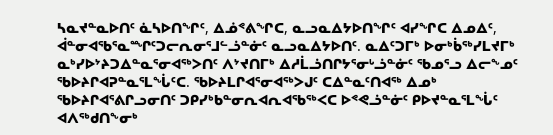ᓴᓇᔪᓐᓇᐅᑎᑦ ᓈᓴᐅᑎᖏᑦ, ᐃᓅᕝᕕᖏᑕ, ᓇᓗᓇᐃᔭᐅᑎᖏᑦ ᐊᓯᖏᑕ ᐃᓄᐃᑦ, ᐋᓐᓂᐊᖃᕐᓇᙱᑦᑐᓕᕆᓂᕐᒧᓪᓘᓐᓃᑦ ᓇᓗᓇᐃᔭᐅᑎᑦ. ᓇᐃᑦᑐᒥᒃ ᐅᓂᒃᑳᖅᓯᒪᔪᒥᒃ ᓇᒃᓯᐅᔾᔨᑐᐃᓐᓇᕐᓂᐊᖅᐳᑎᑦ ᐱᔾᔪᑎᒥᒃ ᐃᓱᒫᓘᑎᒋᔭᕐᓂᒡᓘᓐᓃᑦ ᖃᓄᕐᓗ ᐃᓕᖕᓄᑦ ᖃᐅᔨᒋᐊᕈᓐᓇᕐᒪᖔᑦᑕ. ᖃᐅᔨᒪᒋᐊᕐᓂᐊᖅᐳᒍᑦ ᑕᐃᓐᓇᑦᑎᐊᖅ ᐃᓄᒃ ᖃᐅᔨᒋᐊᕐᕕᒋᓗᓂᑎᑦ ᑐᑭᓯᒃᑲᓐᓂᕆᐊᕆᐊᖃᖅᐸᑕ ᐅᕝᕙᓘᓐᓃᑦ ᑭᐅᔪᓐᓇᕐᒪᖔᑦ ᐊᐱᖅᑯᑎᖕᓂᒃ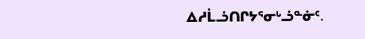ᐃᓱᒫᓘᑎᒋᔭᕐᓂᒡᓘᓐᓃᑦ.